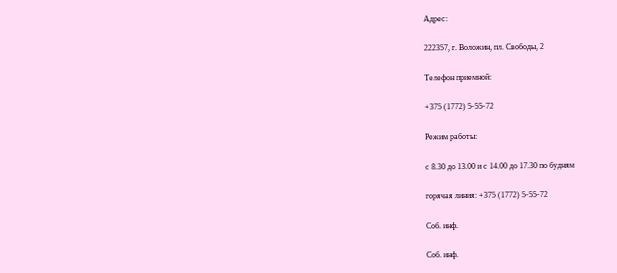Адрес:

222357, г. Воложин, пл. Свободы, 2

Телефон приемной:

+375 (1772) 5-55-72

Режим работы:

с 8.30 до 13.00 и с 14.00 до 17.30 по будням

горячая линия: +375 (1772) 5-55-72

Соб. инф.

Соб. инф.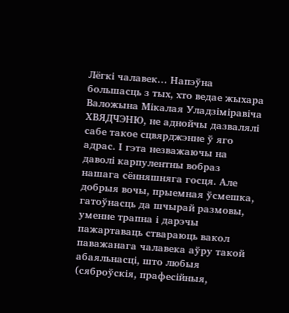Лёгкі чалавек… Напэўна большасць з тых, хто ведае жыхара Валожына Мікалая Уладзіміравіча ХВЯДЧЭНЮ, не аднойчы дазвалялі сабе такое сцвярджэнне ў яго адрас. І гэта незважаючы на даволі карпулентны вобраз нашага сённяшняга госця. Але добрыя вочы, прыемная ўсмешка, гатоўнасць да шчырай размовы, уменне трапна і дарэчы пажартаваць ствараюць вакол паважанага чалавека аўру такой абаяльнасці, што любыя (сяброўскія, прафесійныя,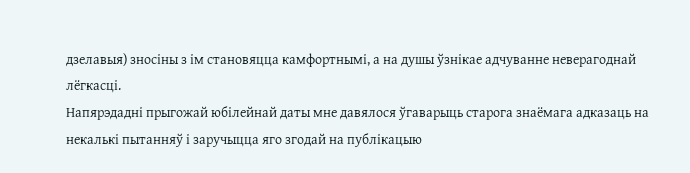дзелавыя) зносіны з ім становяцца камфортнымі, а на душы ўзнікае адчуванне неверагоднай лёгкасці.
Напярэдадні прыгожай юбілейнай даты мне давялося ўгаварыць старога знаёмага адказаць на некалькі пытанняў і заручыцца яго згодай на публікацыю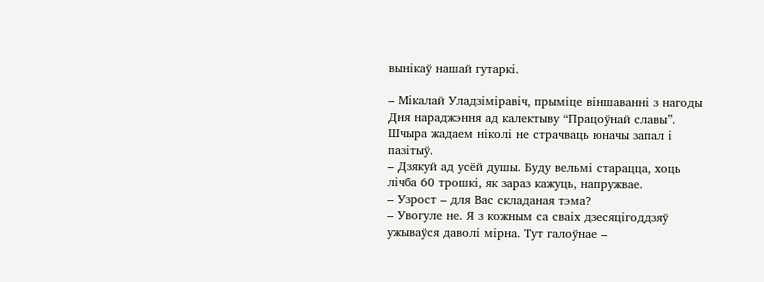вынікаў нашай гутаркі.

– Мікалай Уладзіміравіч, прыміце віншаванні з нагоды Дня нараджэння ад калектыву “Працоўнай славы”. Шчыра жадаем ніколі не страчваць юначы запал і пазітыў.
– Дзякуй ад усёй душы. Буду вельмі старацца, хоць лічба 60 трошкі, як зараз кажуць, напружвае.
– Узрост – для Вас складаная тэма?
– Увогуле не. Я з кожным са сваіх дзесяцігоддзяў ужываўся даволі мірна. Тут галоўнае –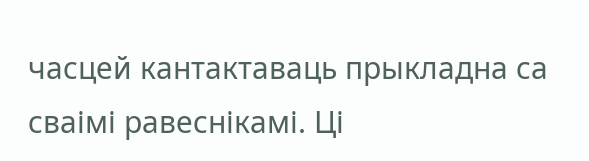часцей кантактаваць прыкладна са сваімі равеснікамі. Ці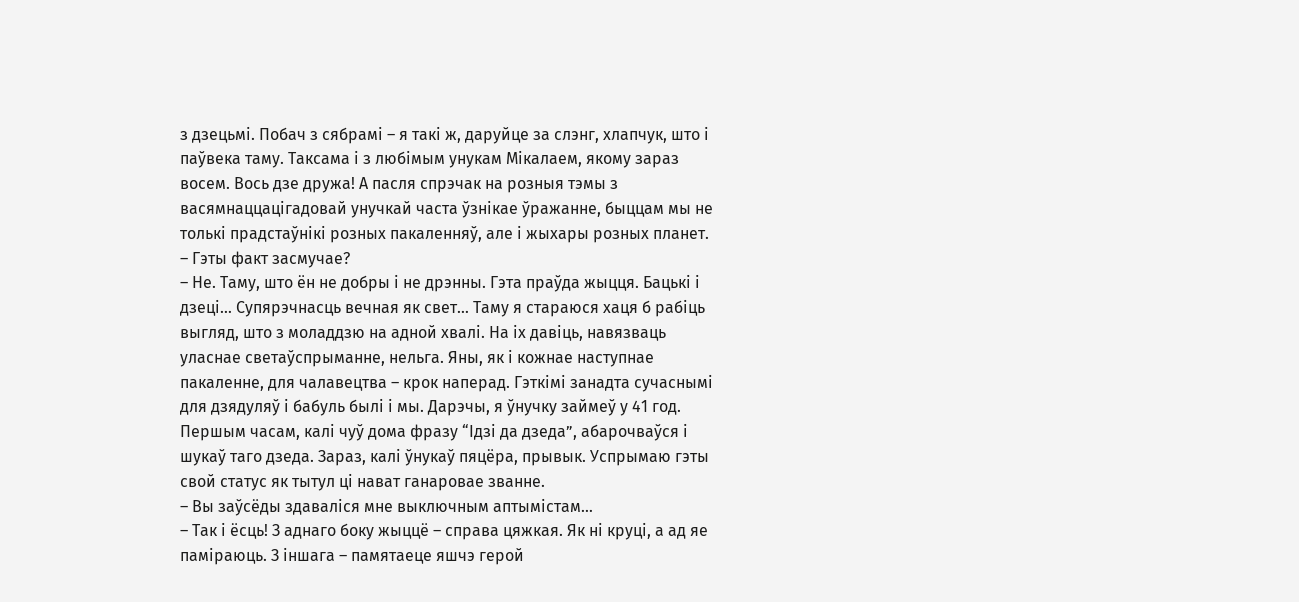з дзецьмі. Побач з сябрамі – я такі ж, даруйце за слэнг, хлапчук, што і паўвека таму. Таксама і з любімым унукам Мікалаем, якому зараз восем. Вось дзе дружа! А пасля спрэчак на розныя тэмы з васямнаццацігадовай унучкай часта ўзнікае ўражанне, быццам мы не толькі прадстаўнікі розных пакаленняў, але і жыхары розных планет.
– Гэты факт засмучае?
– Не. Таму, што ён не добры і не дрэнны. Гэта праўда жыцця. Бацькі і дзеці… Супярэчнасць вечная як свет… Таму я стараюся хаця б рабіць выгляд, што з моладдзю на адной хвалі. На іх давіць, навязваць уласнае светаўспрыманне, нельга. Яны, як і кожнае наступнае пакаленне, для чалавецтва – крок наперад. Гэткімі занадта сучаснымі для дзядуляў і бабуль былі і мы. Дарэчы, я ўнучку займеў у 41 год. Першым часам, калі чуў дома фразу “Ідзі да дзеда”, абарочваўся і шукаў таго дзеда. Зараз, калі ўнукаў пяцёра, прывык. Успрымаю гэты свой статус як тытул ці нават ганаровае званне.
– Вы заўсёды здаваліся мне выключным аптымістам…
– Так і ёсць! З аднаго боку жыццё – справа цяжкая. Як ні круці, а ад яе паміраюць. З іншага – памятаеце яшчэ герой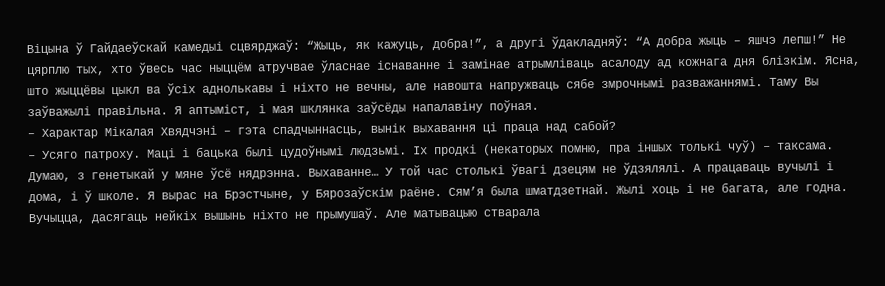Віцына ў Гайдаеўскай камедыі сцвярджаў: “Жыць, як кажуць, добра!”, а другі ўдакладняў: “А добра жыць – яшчэ лепш!” Не цярплю тых, хто ўвесь час ныццём атручвае ўласнае існаванне і замінае атрымліваць асалоду ад кожнага дня блізкім. Ясна, што жыццёвы цыкл ва ўсіх аднолькавы і ніхто не вечны, але навошта напружваць сябе змрочнымі разважаннямі. Таму Вы заўважылі правільна. Я аптыміст, і мая шклянка заўсёды напалавіну поўная.
– Характар Мікалая Хвядчэні – гэта спадчыннасць, вынік выхавання ці праца над сабой?
– Усяго патроху. Маці і бацька былі цудоўнымі людзьмі. Іх продкі (некаторых помню, пра іншых толькі чуў) – таксама. Думаю, з генетыкай у мяне ўсё нядрэнна. Выхаванне… У той час столькі ўвагі дзецям не ўдзялялі. А працаваць вучылі і дома, і ў школе. Я вырас на Брэстчыне, у Бярозаўскім раёне. Сям’я была шматдзетнай. Жылі хоць і не багата, але годна. Вучыцца, дасягаць нейкіх вышынь ніхто не прымушаў. Але матывацыю стварала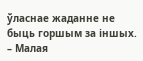ўласнае жаданне не быць горшым за іншых.
– Малая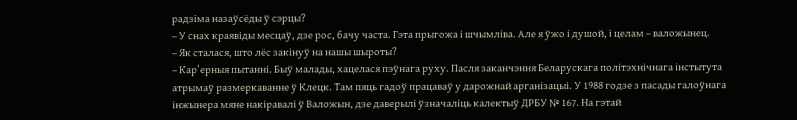радзіма назаўсёды ў сэрцы?
– У снах краявіды месцаў, дзе рос, бачу часта. Гэта прыгожа і шчымліва. Але я ўжо і душой, і целам – валожынец.
– Як сталася, што лёс закінуў на нашы шыроты?
– Кар’ерныя пытанні. Быў малады, хацелася пэўнага руху. Пасля заканчэння Беларускага політэхнічнага інстытута атрымаў размеркаванне ў Клецк. Там пяць гадоў працаваў у дарожнай арганізацыі. У 1988 годзе з пасады галоўнага інжынера мяне накіравалі ў Валожын, дзе даверылі ўзначаліць калектыў ДРБУ № 167. На гэтай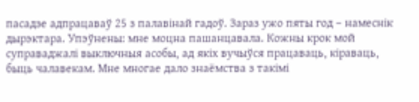пасадзе адпрацаваў 25 з палавінай гадоў. Зараз ужо пяты год – намеснік дырэктара. Упэўнены: мне моцна пашанцавала. Кожны крок мой суправаджалі выключныя асобы, ад якіх вучыўся працаваць, кіраваць, быць чалавекам. Мне многае дало знаёмства з такімі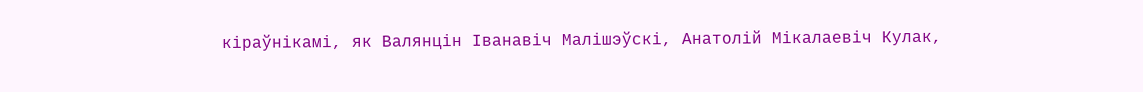кіраўнікамі, як Валянцін Іванавіч Малішэўскі, Анатолій Мікалаевіч Кулак,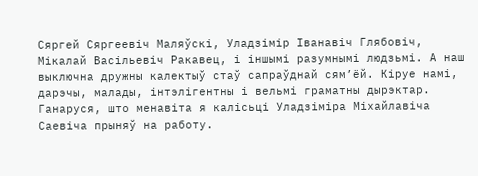Сяргей Сяргеевіч Маляўскі, Уладзімір Іванавіч Глябовіч, Мікалай Васільевіч Ракавец, і іншымі разумнымі людзьмі. А наш выключна дружны калектыў стаў сапраўднай сям’ёй. Кіруе намі, дарэчы, малады, інтэлігентны і вельмі граматны дырэктар. Ганаруся, што менавіта я калісьці Уладзіміра Міхайлавіча Саевіча прыняў на работу.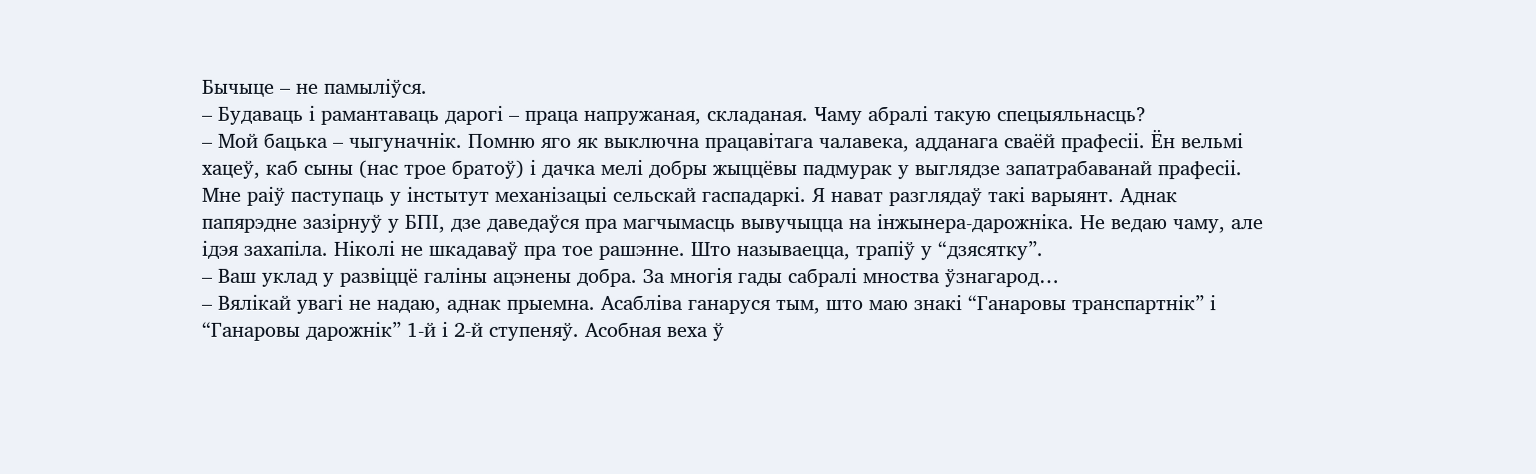Бычыце – не памыліўся.
– Будаваць і рамантаваць дарогі – праца напружаная, складаная. Чаму абралі такую спецыяльнасць?
– Мой бацька – чыгуначнік. Помню яго як выключна працавітага чалавека, адданага сваёй прафесіі. Ён вельмі хацеў, каб сыны (нас трое братоў) і дачка мелі добры жыццёвы падмурак у выглядзе запатрабаванай прафесіі. Мне раіў паступаць у інстытут механізацыі сельскай гаспадаркі. Я нават разглядаў такі варыянт. Аднак папярэдне зазірнуў у БПІ, дзе даведаўся пра магчымасць вывучыцца на інжынера-дарожніка. Не ведаю чаму, але ідэя захапіла. Ніколі не шкадаваў пра тое рашэнне. Што называецца, трапіў у “дзясятку”.
– Ваш уклад у развіццё галіны ацэнены добра. За многія гады сабралі мноства ўзнагарод…
– Вялікай увагі не надаю, аднак прыемна. Асабліва ганаруся тым, што маю знакі “Ганаровы транспартнік” і “Ганаровы дарожнік” 1-й і 2-й ступеняў. Асобная веха ў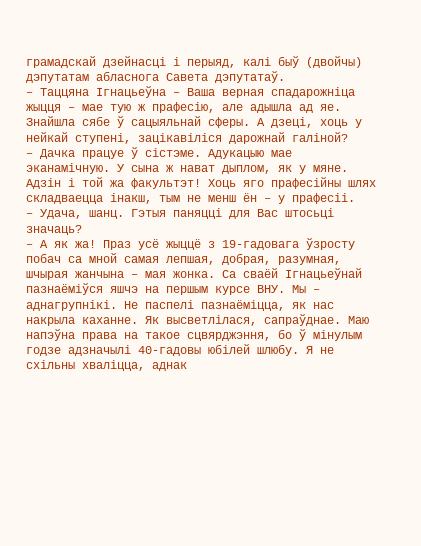грамадскай дзейнасці і перыяд, калі быў (двойчы) дэпутатам абласнога Савета дэпутатаў.
– Таццяна Ігнацьеўна – Ваша верная спадарожніца жыцця – мае тую ж прафесію, але адышла ад яе. Знайшла сябе ў сацыяльнай сферы. А дзеці, хоць у нейкай ступені, зацікавіліся дарожнай галіной?
– Дачка працуе ў сістэме. Адукацыю мае эканамічную. У сына ж нават дыплом, як у мяне. Адзін і той жа факультэт! Хоць яго прафесійны шлях складваецца інакш, тым не менш ён – у прафесіі.
– Удача, шанц. Гэтыя паняцці для Вас штосьці значаць?
– А як жа! Праз усё жыццё з 19-гадовага ўзросту побач са мной самая лепшая, добрая, разумная, шчырая жанчына – мая жонка. Са сваёй Ігнацьеўнай пазнаёміўся яшчэ на першым курсе ВНУ. Мы – аднагрупнікі. Не паспелі пазнаёміцца, як нас накрыла каханне. Як высветлілася, сапраўднае. Маю напэўна права на такое сцвярджэння, бо ў мінулым годзе адзначылі 40-гадовы юбілей шлюбу. Я не схільны хваліцца, аднак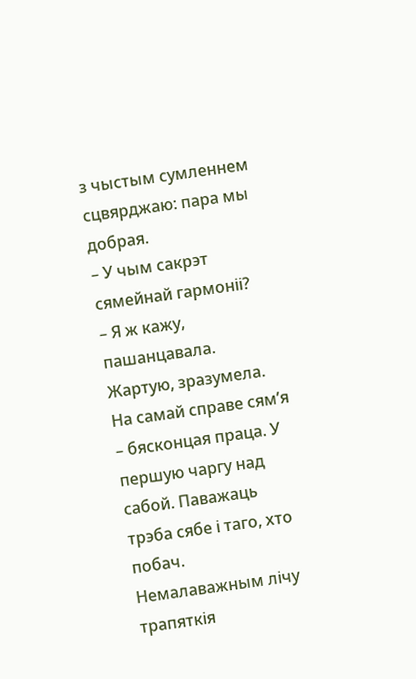з чыстым сумленнем сцвярджаю: пара мы добрая.
– У чым сакрэт сямейнай гармоніі?
– Я ж кажу, пашанцавала. Жартую, зразумела. На самай справе сям’я – бясконцая праца. У першую чаргу над сабой. Паважаць трэба сябе і таго, хто побач. Немалаважным лічу трапяткія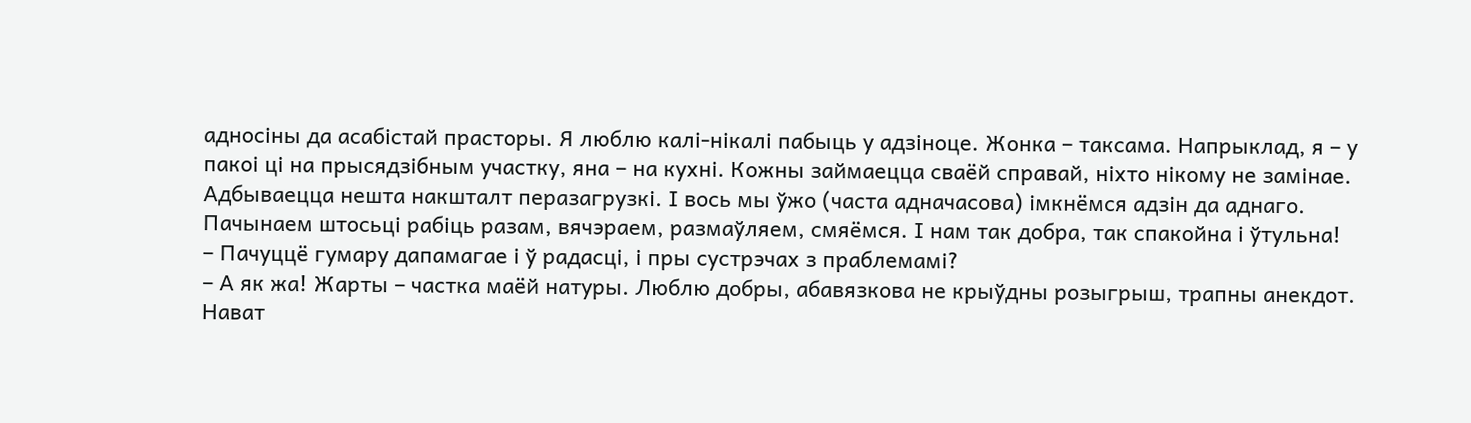адносіны да асабістай прасторы. Я люблю калі-нікалі пабыць у адзіноце. Жонка – таксама. Напрыклад, я – у пакоі ці на прысядзібным участку, яна – на кухні. Кожны займаецца сваёй справай, ніхто нікому не замінае. Адбываецца нешта накшталт перазагрузкі. І вось мы ўжо (часта адначасова) імкнёмся адзін да аднаго. Пачынаем штосьці рабіць разам, вячэраем, размаўляем, смяёмся. І нам так добра, так спакойна і ўтульна!
– Пачуццё гумару дапамагае і ў радасці, і пры сустрэчах з праблемамі?
– А як жа! Жарты – частка маёй натуры. Люблю добры, абавязкова не крыўдны розыгрыш, трапны анекдот. Нават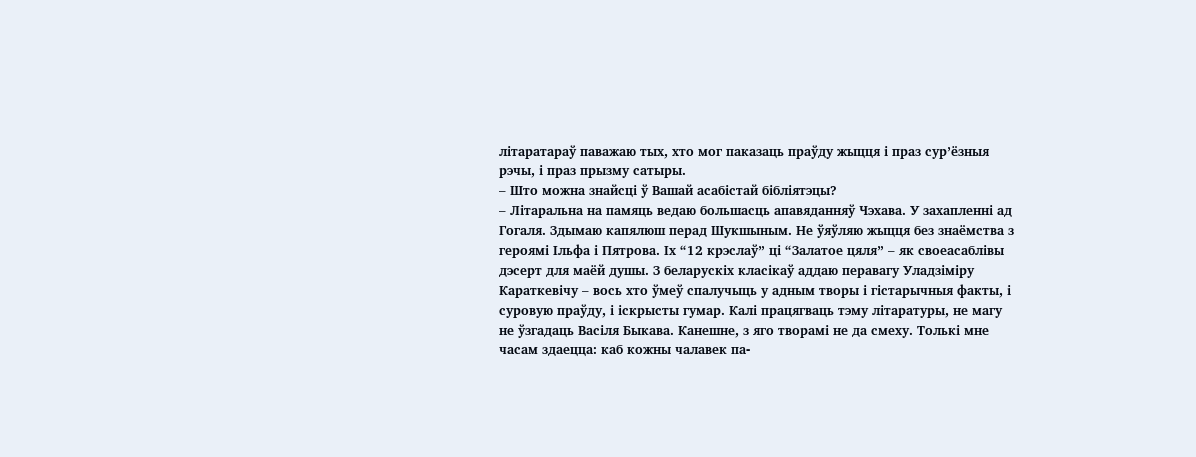літаратараў паважаю тых, хто мог паказаць праўду жыцця і праз сур’ёзныя рэчы, і праз прызму сатыры.
– Што можна знайсці ў Вашай асабістай бібліятэцы?
– Літаральна на памяць ведаю большасць апавяданняў Чэхава. У захапленні ад Гогаля. Здымаю капялюш перад Шукшыным. Не ўяўляю жыцця без знаёмства з героямі Ільфа і Пятрова. Іх “12 крэслаў” ці “Залатое цяля” – як своеасаблівы дэсерт для маёй душы. З беларускіх класікаў аддаю перавагу Уладзіміру Караткевічу – вось хто ўмеў спалучыць у адным творы і гістарычныя факты, і суровую праўду, і іскрысты гумар. Калі працягваць тэму літаратуры, не магу не ўзгадаць Васіля Быкава. Канешне, з яго творамі не да смеху. Толькі мне часам здаецца: каб кожны чалавек па-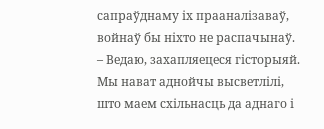сапраўднаму іх прааналізаваў, войнаў бы ніхто не распачынаў.
– Ведаю, захапляецеся гісторыяй. Мы нават аднойчы высветлілі, што маем схільнасць да аднаго і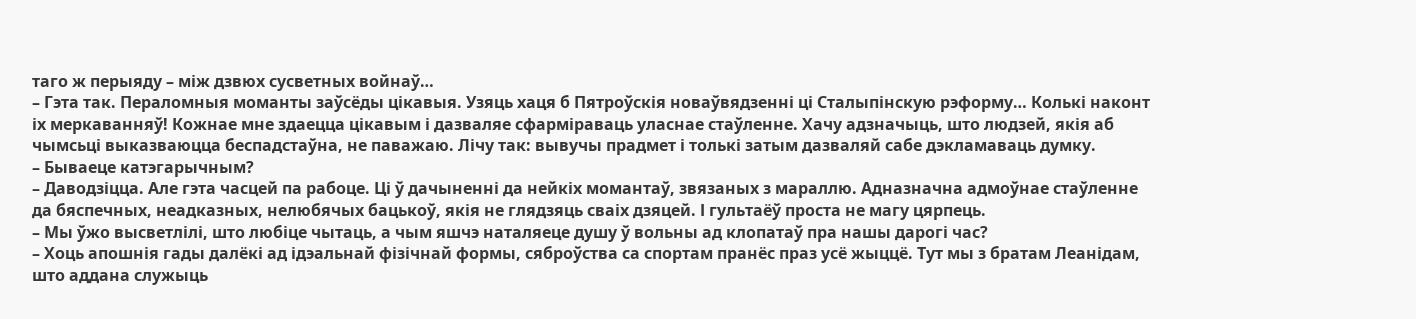таго ж перыяду – між дзвюх сусветных войнаў…
– Гэта так. Пераломныя моманты заўсёды цікавыя. Узяць хаця б Пятроўскія новаўвядзенні ці Сталыпінскую рэформу… Колькі наконт іх меркаванняў! Кожнае мне здаецца цікавым і дазваляе сфарміраваць уласнае стаўленне. Хачу адзначыць, што людзей, якія аб чымсьці выказваюцца беспадстаўна, не паважаю. Лічу так: вывучы прадмет і толькі затым дазваляй сабе дэкламаваць думку.
– Бываеце катэгарычным?
– Даводзіцца. Але гэта часцей па рабоце. Ці ў дачыненні да нейкіх момантаў, звязаных з мараллю. Адназначна адмоўнае стаўленне да бяспечных, неадказных, нелюбячых бацькоў, якія не глядзяць сваіх дзяцей. І гультаёў проста не магу цярпець.
– Мы ўжо высветлілі, што любіце чытаць, а чым яшчэ наталяеце душу ў вольны ад клопатаў пра нашы дарогі час?
– Хоць апошнія гады далёкі ад ідэальнай фізічнай формы, сяброўства са спортам пранёс праз усё жыццё. Тут мы з братам Леанідам, што аддана служыць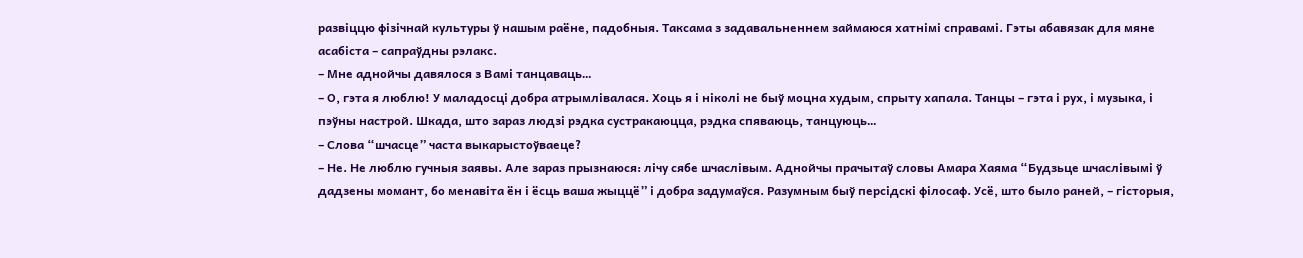развіццю фізічнай культуры ў нашым раёне, падобныя. Таксама з задавальненнем займаюся хатнімі справамі. Гэты абавязак для мяне асабіста – сапраўдны рэлакс.
– Мне аднойчы давялося з Вамі танцаваць…
– О, гэта я люблю! У маладосці добра атрымлівалася. Хоць я і ніколі не быў моцна худым, спрыту хапала. Танцы – гэта і рух, і музыка, і пэўны настрой. Шкада, што зараз людзі рэдка сустракаюцца, рэдка спяваюць, танцуюць…
– Слова “шчасце” часта выкарыстоўваеце?
– Не. Не люблю гучныя заявы. Але зараз прызнаюся: лічу сябе шчаслівым. Аднойчы прачытаў словы Амара Хаяма “Будзьце шчаслівымі ў дадзены момант, бо менавіта ён і ёсць ваша жыццё” і добра задумаўся. Разумным быў персідскі філосаф. Усё, што было раней, – гісторыя,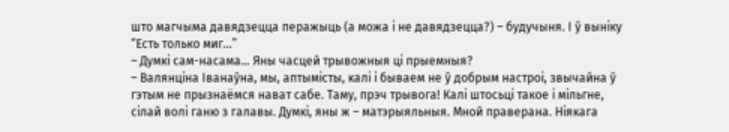што магчыма давядзецца перажыць (а можа і не давядзецца?) – будучыня. І ў выніку “Есть только миг…”
– Думкі сам-насама… Яны часцей трывожныя ці прыемныя?
– Валянціна Іванаўна, мы, аптымісты, калі і бываем не ў добрым настроі, звычайна ў гэтым не прызнаёмся нават сабе. Таму, прэч трывога! Калі штосьці такое і мільгне, сілай волі ганю з галавы. Думкі, яны ж – матэрыяльныя. Мной праверана. Ніякага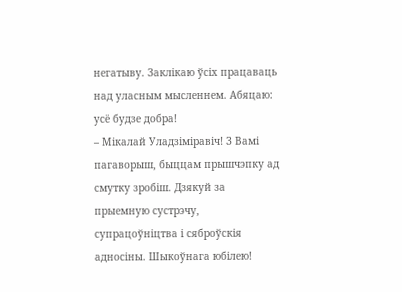негатыву. Заклікаю ўсіх працаваць над уласным мысленнем. Абяцаю: усё будзе добра!
– Мікалай Уладзіміравіч! З Вамі пагаворыш, быццам прышчэпку ад смутку зробіш. Дзякуй за прыемную сустрэчу, супрацоўніцтва і сяброўскія адносіны. Шыкоўнага юбілею!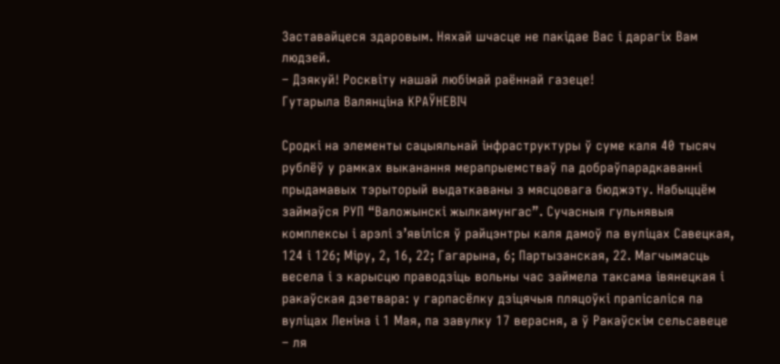Заставайцеся здаровым. Няхай шчасце не пакідае Вас і дарагіх Вам людзей.
– Дзякуй! Росквіту нашай любімай раённай газеце!
Гутарыла Валянціна КРАЎНЕВІЧ

Сродкі на элементы сацыяльнай інфраструктуры ў суме каля 40 тысяч рублёў у рамках выканання мерапрыемстваў па добраўпарадкаванні прыдамавых тэрыторый выдаткаваны з мясцовага бюджэту. Набыццём займаўся РУП “Валожынскі жылкамунгас”. Сучасныя гульнявыя комплексы і арэлі з’явіліся ў райцэнтры каля дамоў па вуліцах Савецкая, 124 і 126; Міру, 2, 16, 22; Гагарына, 6; Партызанская, 22. Магчымасць весела і з карысцю праводзіць вольны час займела таксама івянецкая і ракаўская дзетвара: у гарпасёлку дзіцячыя пляцоўкі прапісаліся па вуліцах Леніна і 1 Мая, па завулку 17 верасня, а ў Ракаўскім сельсавеце – ля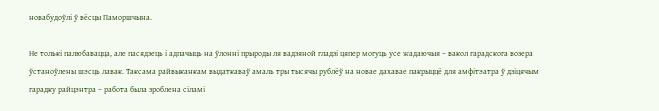новабудоўлі ў вёсцы Паморшчына.

Не толькі палюбавацца, але пасядзець і адпачыць на ўлонні прыроды ля вадзяной гладзі цяпер могуць усе жадаючыя – вакол гарадскога возера ўстаноўлены шэсць лавак. Таксама райвыканкам выдаткаваў амаль тры тысячы рублёў на новае дахавае пакрыццё для амфітэатра ў дзіцячым гарадку райцэнтра – работа была зроблена сіламі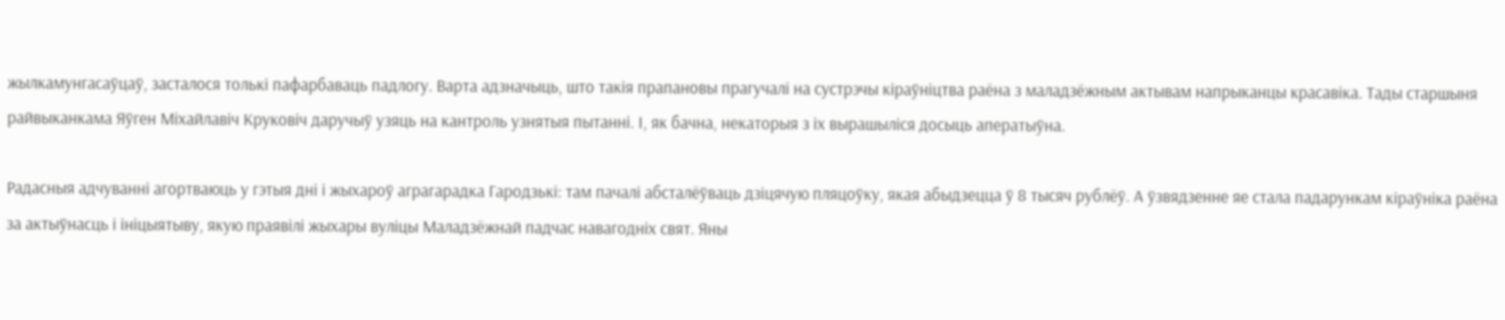жылкамунгасаўцаў, засталося толькі пафарбаваць падлогу. Варта адзначыць, што такія прапановы прагучалі на сустрэчы кіраўніцтва раёна з маладзёжным актывам напрыканцы красавіка. Тады старшыня райвыканкама Яўген Міхайлавіч Круковіч даручыў узяць на кантроль узнятыя пытанні. І, як бачна, некаторыя з іх вырашыліся досыць аператыўна.

Радасныя адчуванні агортваюць у гэтыя дні і жыхароў аграгарадка Гародзькі: там пачалі абсталёўваць дзіцячую пляцоўку, якая абыдзецца ў 8 тысяч рублёў. А ўзвядзенне яе стала падарункам кіраўніка раёна за актыўнасць і ініцыятыву, якую праявілі жыхары вуліцы Маладзёжнай падчас навагодніх свят. Яны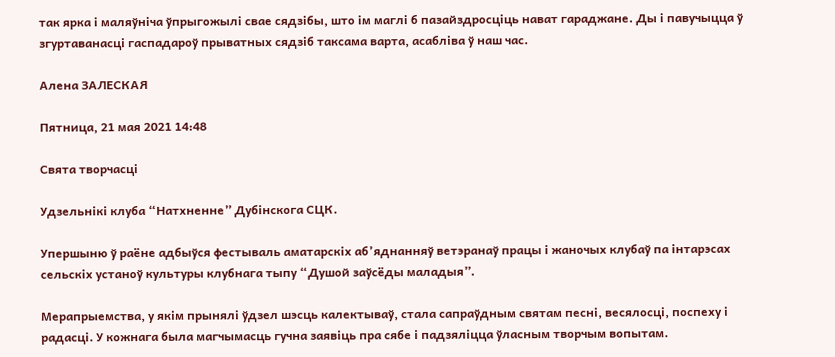так ярка і маляўніча ўпрыгожылі свае сядзібы, што ім маглі б пазайздросціць нават гараджане. Ды і павучыцца ў згуртаванасці гаспадароў прыватных сядзіб таксама варта, асабліва ў наш час.

Алена ЗАЛЕСКАЯ

Пятница, 21 мая 2021 14:48

Свята творчасці

Удзельнікі клуба “Натхненне” Дубінскога СЦК.

Упершыню ў раёне адбыўся фестываль аматарскіх аб’яднанняў ветэранаў працы і жаночых клубаў па інтарэсах сельскіх устаноў культуры клубнага тыпу “Душой заўсёды маладыя”.

Мерапрыемства, у якім прынялі ўдзел шэсць калектываў, стала сапраўдным святам песні, весялосці, поспеху і радасці. У кожнага была магчымасць гучна заявіць пра сябе і падзяліцца ўласным творчым вопытам.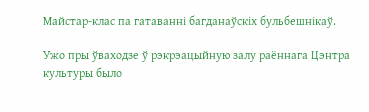Майстар-клас па гатаванні багданаўскіх бульбешнікаў.

Ужо пры ўваходзе ў рэкрэацыйную залу раённага Цэнтра культуры было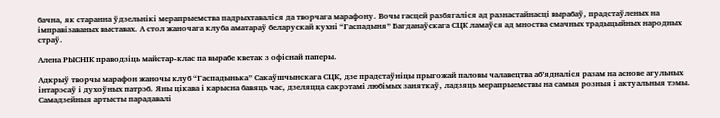бачна, як старанна ўдзельнікі мерапрыемства падрыхтаваліся да творчага марафону. Вочы гасцей разбягаліся ад разнастайнасці вырабаў, прадстаўленых на імправізаваных выставах. А стол жаночага клуба аматараў беларускай кухні “Гаспадыня” Багданаўскага СЦК ламаўся ад мноства смачных традыцыйных народных страў.

Алена РЫСНІК праводзіць майстар-клас па вырабе кветак з офіснай паперы.

Адкрыў творчы марафон жаночы клуб “Гаспадынька” Сакаўшчынскага СЦК, дзе прадстаўніцы прыгожай паловы чалавецтва аб’ядналіся разам на аснове агульных інтарэсаў і духоўных патрэб. Яны цікава і карысна бавяць час, дзеляцца сакрэтамі любімых заняткаў, ладзяць мерапрыемствы на самыя розныя і актуальныя тэмы. Самадзейныя артысты парадавалі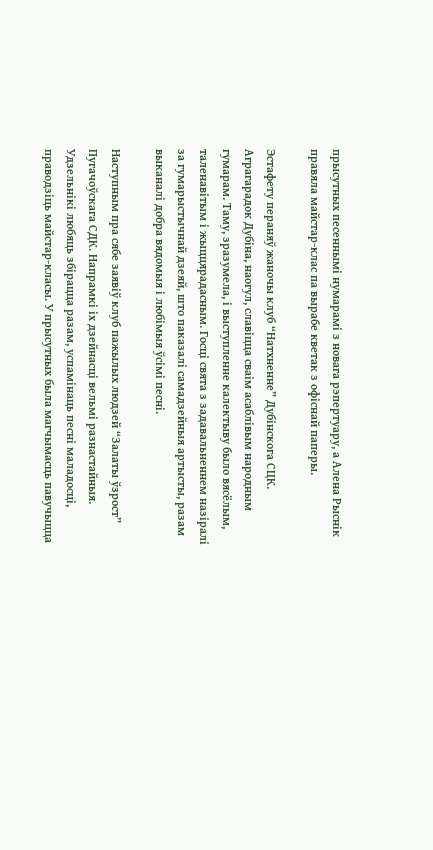прысутных песеннымі нумарамі з новага рэпертуару, а Алена Рыснік правяла майстар-клас па вырабе кветак з офіснай паперы.

Эстафету пераняў жаночы клуб “Натхненне” Дубінскога СЦК. Аграгарадок Дубіна, наогул, славіцца сваім асаблівым народным гумарам. Таму, зразумела, і выступленне калектыву было вясёлым, таленавітым і жыццярадасным. Госці свята з задавальненнем назіралі за гумарыстычнай дзеяй, што паказалі самадзейныя артысты, разам выканалі добра вядомыя і любімыя ўсімі песні.

Наступным пра сябе заявіў клуб пажылых людзей “Залаты ўзрост” Пугачоўскага СДК. Напрамкі іх дзейнасці вельмі разнастайныя. Удзельнікі любяць збірацца разам, успамінаць песні маладосці, праводзіць майстар-класы. У прысутных была магчымасць павучыцца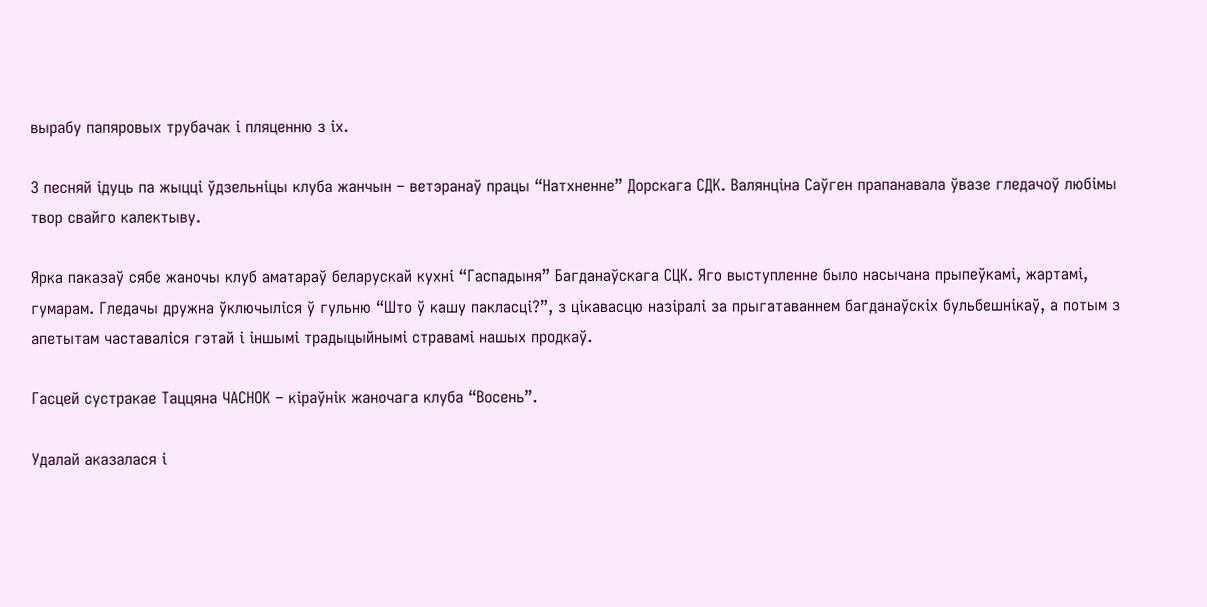вырабу папяровых трубачак і пляценню з іх.

З песняй ідуць па жыцці ўдзельніцы клуба жанчын – ветэранаў працы “Натхненне” Дорскага СДК. Валянціна Саўген прапанавала ўвазе гледачоў любімы твор свайго калектыву.

Ярка паказаў сябе жаночы клуб аматараў беларускай кухні “Гаспадыня” Багданаўскага СЦК. Яго выступленне было насычана прыпеўкамі, жартамі, гумарам. Гледачы дружна ўключыліся ў гульню “Што ў кашу пакласці?”, з цікавасцю назіралі за прыгатаваннем багданаўскіх бульбешнікаў, а потым з апетытам частаваліся гэтай і іншымі традыцыйнымі стравамі нашых продкаў.

Гасцей сустракае Таццяна ЧАСНОК – кіраўнік жаночага клуба “Восень”.

Удалай аказалася і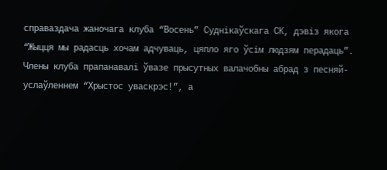справаздача жаночага клуба “Восень” Суднікаўскага СК, дэвіз якога “Жыцця мы радасць хочам адчуваць, цяпло яго ўсім людзям перадаць”. Члены клуба прапанавалі ўвазе прысутных валачобны абрад з песняй-услаўленнем “Хрыстос уваскрэс!”, а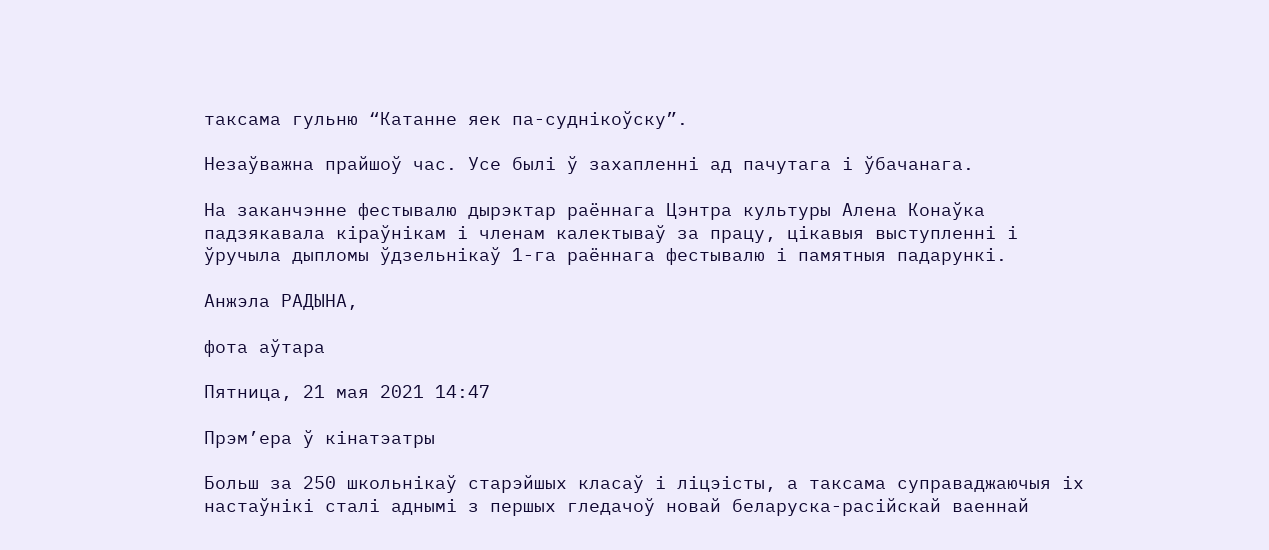таксама гульню “Катанне яек па-суднікоўску”.

Незаўважна прайшоў час. Усе былі ў захапленні ад пачутага і ўбачанага.

На заканчэнне фестывалю дырэктар раённага Цэнтра культуры Алена Конаўка падзякавала кіраўнікам і членам калектываў за працу, цікавыя выступленні і ўручыла дыпломы ўдзельнікаў 1-га раённага фестывалю і памятныя падарункі.

Анжэла РАДЫНА,

фота аўтара

Пятница, 21 мая 2021 14:47

Прэм’ера ў кінатэатры

Больш за 250 школьнікаў старэйшых класаў і ліцэісты, а таксама суправаджаючыя іх настаўнікі сталі аднымі з першых гледачоў новай беларуска-расійскай ваеннай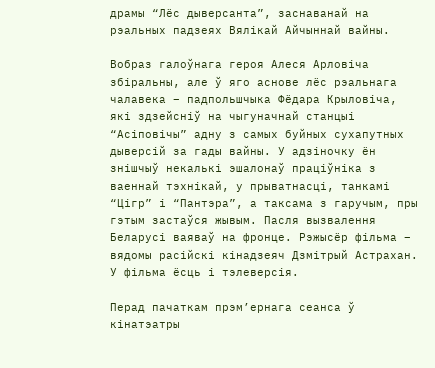драмы “Лёс дыверсанта”, заснаванай на рэальных падзеях Вялікай Айчыннай вайны.

Вобраз галоўнага героя Алеся Арловіча збіральны, але ў яго аснове лёс рэальнага чалавека – падпольшчыка Фёдара Крыловіча, які здзейсніў на чыгуначнай станцыі “Асіповічы” адну з самых буйных сухапутных дыверсій за гады вайны. У адзіночку ён знішчыў некалькі эшалонаў праціўніка з ваеннай тэхнікай, у прыватнасці, танкамі “Цігр” і “Пантэра”, а таксама з гаручым, пры гэтым застаўся жывым. Пасля вызвалення Беларусі ваяваў на фронце. Рэжысёр фільма – вядомы расійскі кінадзеяч Дзмітрый Астрахан. У фільма ёсць і тэлеверсія.

Перад пачаткам прэм’ернага сеанса ў кінатэатры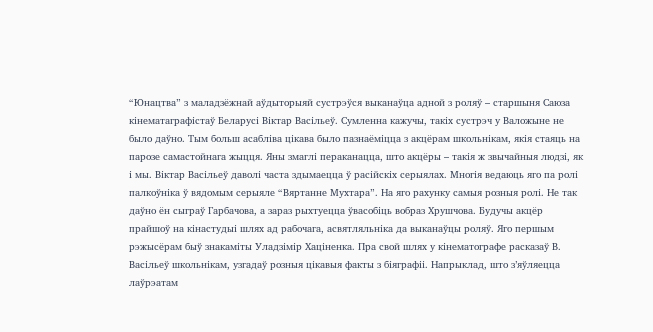“Юнацтва” з маладзёжнай аўдыторыяй сустрэўся выканаўца адной з роляў – старшыня Саюза кінематаграфістаў Беларусі Віктар Васільеў. Сумленна кажучы, такіх сустрэч у Валожыне не было даўно. Тым больш асабліва цікава было пазнаёміцца з акцёрам школьнікам, якія стаяць на парозе самастойнага жыцця. Яны змаглі пераканацца, што акцёры – такія ж звычайныя людзі, як і мы. Віктар Васільеў даволі часта здымаецца ў расійскіх серыялах. Многія ведаюць яго па ролі палкоўніка ў вядомым серыяле “Вяртанне Мухтара”. На яго рахунку самыя розныя ролі. Не так даўно ён сыграў Гарбачова, а зараз рыхтуецца ўвасобіць вобраз Хрушчова. Будучы акцёр прайшоў на кінастудыі шлях ад рабочага, асвятляльніка да выканаўцы роляў. Яго першым рэжысёрам быў знакаміты Уладзімір Хаціненка. Пра свой шлях у кінематографе расказаў В. Васільеў школьнікам, узгадаў розныя цікавыя факты з біяграфіі. Напрыклад, што з’яўляецца лаўрэатам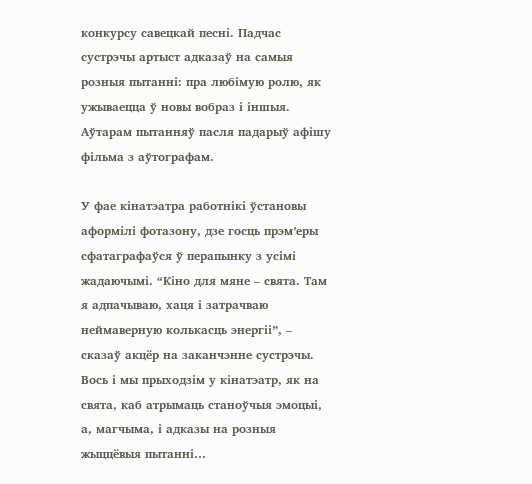конкурсу савецкай песні. Падчас сустрэчы артыст адказаў на самыя розныя пытанні: пра любімую ролю, як ужываецца ў новы вобраз і іншыя. Аўтарам пытанняў пасля падарыў афішу фільма з аўтографам.

У фае кінатэатра работнікі ўстановы аформілі фотазону, дзе госць прэм’еры сфатаграфаўся ў перапынку з усімі жадаючымі. “Кіно для мяне – свята. Там я адпачываю, хаця і затрачваю неймаверную колькасць энергіі”, – сказаў акцёр на заканчэнне сустрэчы. Вось і мы прыходзім у кінатэатр, як на свята, каб атрымаць станоўчыя эмоцыі, а, магчыма, і адказы на розныя жыццёвыя пытанні…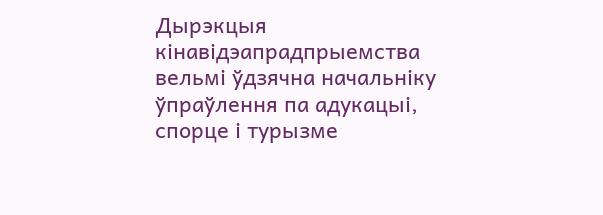Дырэкцыя кінавідэапрадпрыемства вельмі ўдзячна начальніку ўпраўлення па адукацыі, спорце і турызме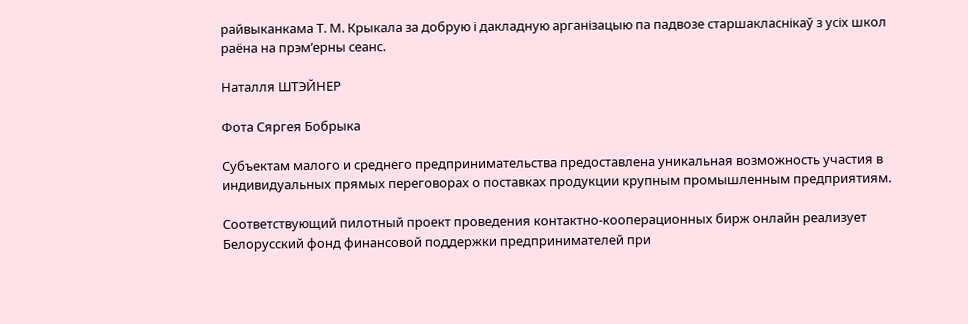райвыканкама Т. М. Крыкала за добрую і дакладную арганізацыю па падвозе старшакласнікаў з усіх школ раёна на прэм’ерны сеанс.

Наталля ШТЭЙНЕР

Фота Сяргея Бобрыка

Субъектам малого и среднего предпринимательства предоставлена уникальная возможность участия в индивидуальных прямых переговорах о поставках продукции крупным промышленным предприятиям.

Соответствующий пилотный проект проведения контактно-кооперационных бирж онлайн реализует Белорусский фонд финансовой поддержки предпринимателей при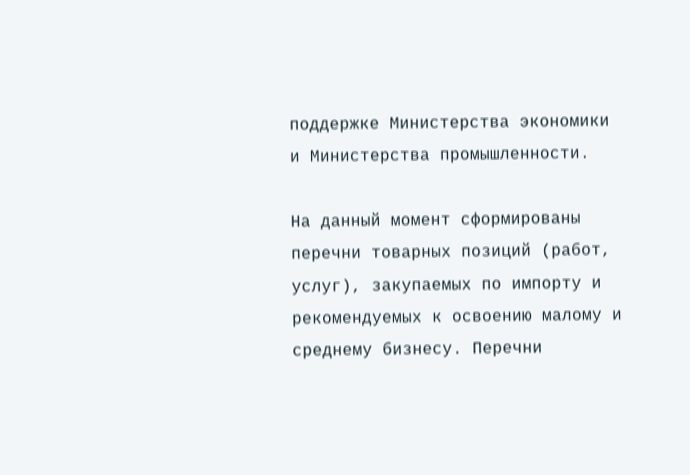поддержке Министерства экономики и Министерства промышленности.

На данный момент сформированы перечни товарных позиций (работ, услуг), закупаемых по импорту и рекомендуемых к освоению малому и среднему бизнесу. Перечни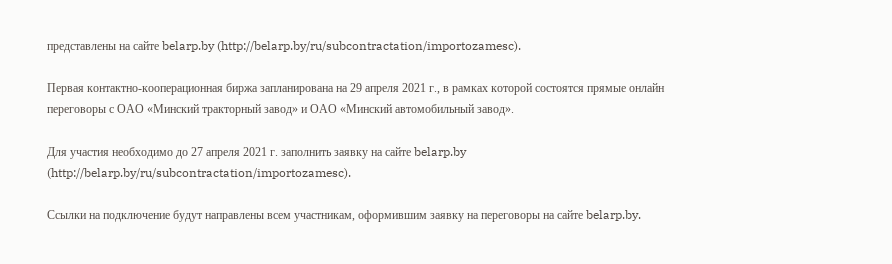представлены на сайте belarp.by (http://belarp.by/ru/subcontractation/importozamesc).

Первая контактно-кооперационная биржа запланирована на 29 апреля 2021 г., в рамках которой состоятся прямые онлайн переговоры с ОАО «Минский тракторный завод» и ОАО «Минский автомобильный завод».

Для участия необходимо до 27 апреля 2021 г. заполнить заявку на сайте belarp.by (http://belarp.by/ru/subcontractation/importozamesc).

Ссылки на подключение будут направлены всем участникам, оформившим заявку на переговоры на сайте belarp.by.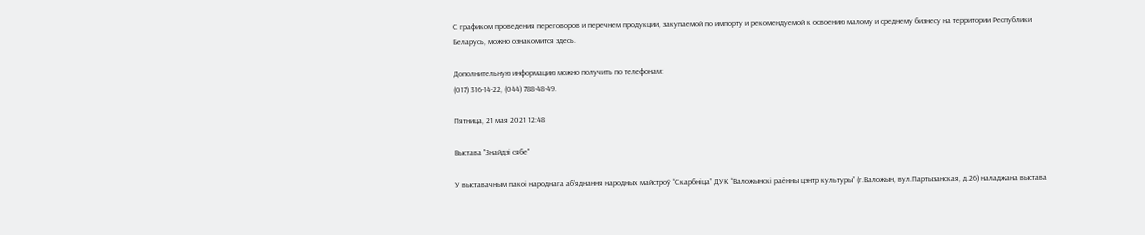С графиком проведения переговоров и перечнем продукции, закупаемой по импорту и рекомендуемой к освоению малому и среднему бизнесу на территории Республики Беларусь, можно ознакомится здесь.

Дополнительную информацию можно получить по телефонам:
(017) 316-14-22, (044) 788-48-49.

Пятница, 21 мая 2021 12:48

Выстава "Знайдзі сябе"

У выставачным пакоі народнага аб’яднання народных майстроў “Скарбніца” ДУК “Валожынскі раённы цэнтр культуры” (г.Валожын, вул.Партызанская, д.26) наладжана выстава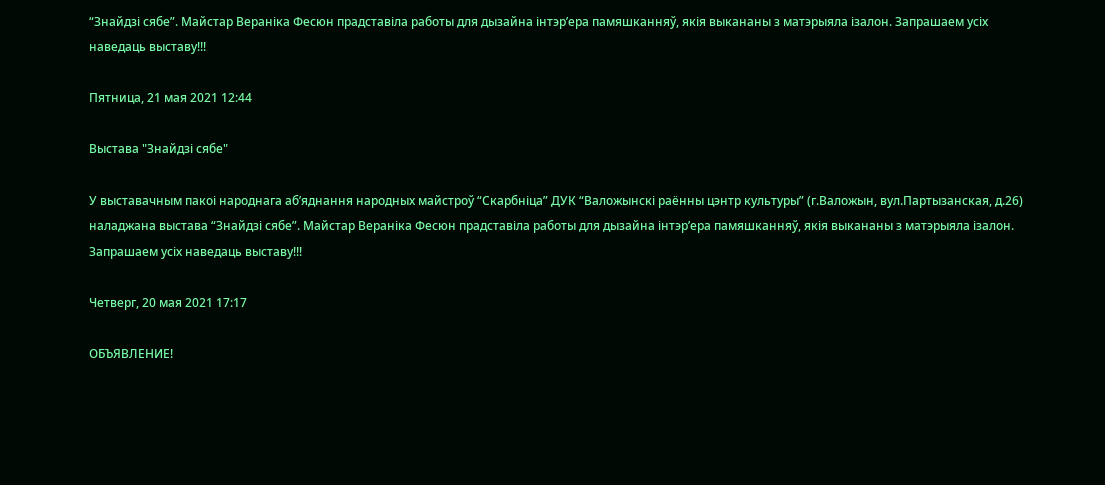“Знайдзі сябе”. Майстар Вераніка Фесюн прадставіла работы для дызайна інтэр’ера памяшканняў, якія выкананы з матэрыяла ізалон. Запрашаем усіх наведаць выставу!!!

Пятница, 21 мая 2021 12:44

Выстава "Знайдзі сябе"

У выставачным пакоі народнага аб’яднання народных майстроў “Скарбніца” ДУК “Валожынскі раённы цэнтр культуры” (г.Валожын, вул.Партызанская, д.26) наладжана выстава “Знайдзі сябе”. Майстар Вераніка Фесюн прадставіла работы для дызайна інтэр’ера памяшканняў, якія выкананы з матэрыяла ізалон. Запрашаем усіх наведаць выставу!!!

Четверг, 20 мая 2021 17:17

ОБЪЯВЛЕНИЕ!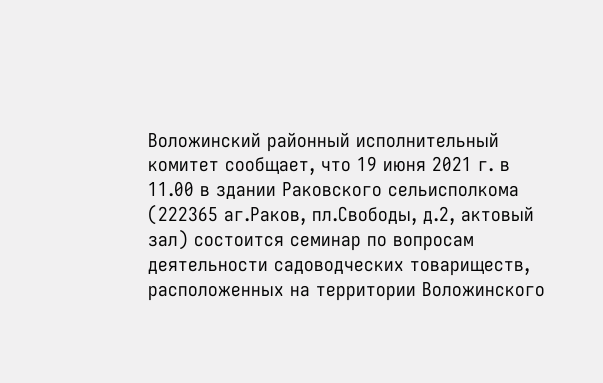Воложинский районный исполнительный комитет сообщает, что 19 июня 2021 г. в 11.00 в здании Раковского сельисполкома (222365 аг.Раков, пл.Свободы, д.2, актовый зал) состоится семинар по вопросам деятельности садоводческих товариществ, расположенных на территории Воложинского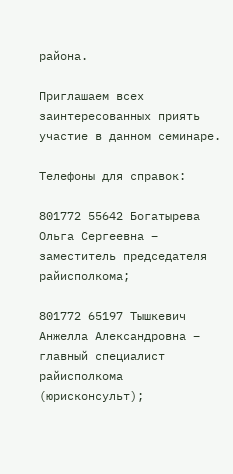района.

Приглашаем всех заинтересованных приять участие в данном семинаре.

Телефоны для справок:

801772 55642 Богатырева Ольга Сергеевна – заместитель председателя райисполкома;

801772 65197 Тышкевич Анжелла Александровна – главный специалист райисполкома (юрисконсульт);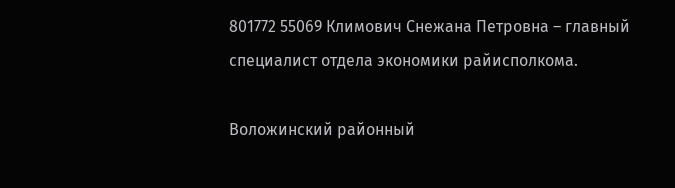801772 55069 Климович Снежана Петровна – главный специалист отдела экономики райисполкома.

Воложинский районный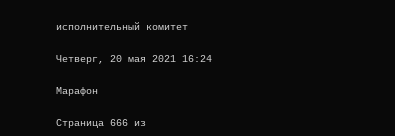исполнительный комитет

Четверг, 20 мая 2021 16:24

Марафон

Страница 666 из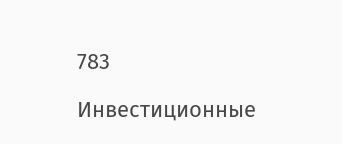783

Инвестиционные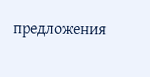предложения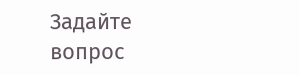Задайте вопрос